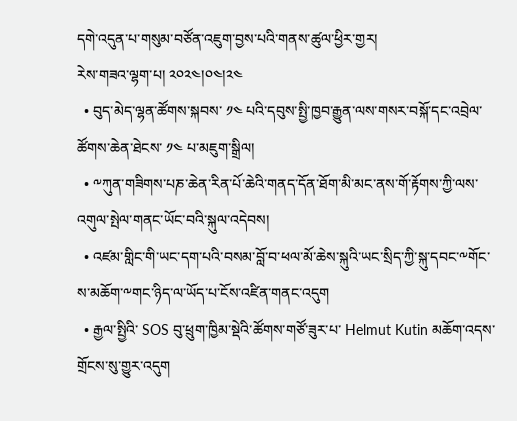དགེ་འདུན་པ་གསུམ་བཙོན་འཇུག་བྱས་པའི་གནས་ཚུལ་ཕྱིར་གྱར།
རེས་གཟའ་ལྷག་པ། ༢༠༢༤།༠༤།༢༤
  • བུད་མེད་ལྷན་ཚོགས་སྐབས་ ༡༤ པའི་དབུས་སྤྱི་ཁྱབ་རྒྱུན་ལས་གསར་བསྐོ་དང་འབྲེལ་ཚོགས་ཆེན་ཐེངས་ ༡༤ པ་མཇུག་སྒྲིལ།
  • ༸ཀུན་གཟིགས་པཎ་ཆེན་རིན་པོ་ཆེའི་གནད་དོན་ཐོག་མི་མང་ནས་གོ་རྟོགས་ཀྱི་ལས་འགུལ་སྤེལ་གནང་ཡོང་བའི་སྐུལ་འདེབས།
  • འཛམ་གླིང་གི་ཡང་དག་པའི་བསམ་བློ་བ་ཕལ་མོ་ཆེས་སྐུའི་ཡང་སྲིད་ཀྱི་སྐུ་དབང་༸གོང་ས་མཆོག་༸གང་ཉིད་ལ་ཡོད་པ་ངོས་འཛིན་གནང་འདུག
  • རྒྱལ་སྤྱིའི་ SOS བུ་ཕྲུག་ཁྱིམ་སྡེའི་ཚོགས་གཙོ་ཟུར་པ་ Helmut Kutin མཆོག་འདས་གྲོངས་སུ་གྱུར་འདུག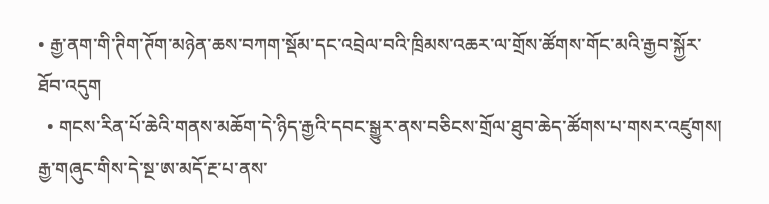• རྒྱ་ནག་གི་ཊིག་ཊོག་མཉེན་ཆས་བཀག་སྡོམ་དང་འབྲེལ་བའི་ཁྲིམས་འཆར་ལ་གྲོས་ཚོགས་གོང་མའི་རྒྱབ་སྐྱོར་ཐོབ་འདུག
  • གངས་རིན་པོ་ཆེའི་གནས་མཆོག་དེ་ཉིད་རྒྱའི་དབང་སྒྱུར་ནས་བཅིངས་གྲོལ་ཐུབ་ཆེད་ཚོགས་པ་གསར་འཛུགས།
རྒྱ་གཞུང་གིས་དེ་སྔ་ཨ་མདོ་རྔ་པ་ནས་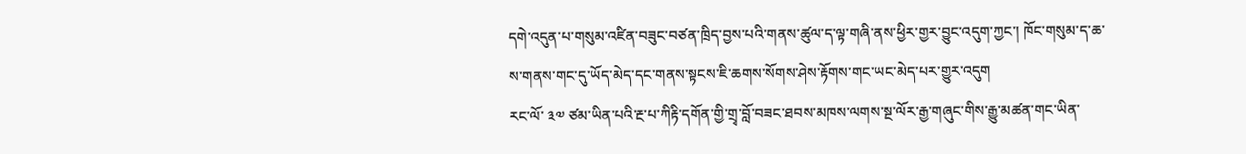དགེ་འདུན་པ་གསུམ་འཛིན་བཟུང་བཙན་ཁྲིད་བྱས་པའི་གནས་ཚུལ་ད་ལྟ་གཞི་ནས་ཕྱིར་གྱར་བྱུང་འདུག་ཀྱང་། ཁོང་གསུམ་ད་ཆ་ས་གནས་གང་དུ་ཡོད་མེད་དང་གནས་སྟངས་ཇི་ཆགས་སོགས་ཤེས་རྟོགས་གང་ཡང་མེད་པར་གྱུར་འདུག
རང་ལོ་ ༣༧ ཙམ་ཡིན་པའི་རྔ་པ་ཀིརྟི་དགོན་གྱི་གྲྭ་བློ་བཟང་ཐབས་མཁས་ལགས་སྔ་ལོར་རྒྱ་གཞུང་གིས་རྒྱུ་མཚན་གང་ཡིན་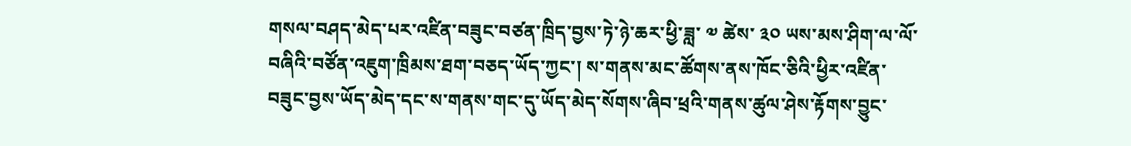གསལ་བཤད་མེད་པར་འཛིན་བཟུང་བཙན་ཁྲིད་བྱས་ཏེ་ཉེ་ཆར་ཕྱི་ཟླ་ ༧ ཚེས་ ༣༠ ཡས་མས་ཤིག་ལ་ལོ་བཞིའི་བཙོན་འཇུག་ཁྲིམས་ཐག་བཅད་ཡོད་ཀྱང་། ས་གནས་མང་ཚོགས་ནས་ཁོང་ཅིའི་ཕྱིར་འཛིན་བཟུང་བྱས་ཡོད་མེད་དང་ས་གནས་གང་དུ་ཡོད་མེད་སོགས་ཞིབ་ཕྲའི་གནས་ཚུལ་ཤེས་རྟོགས་བྱུང་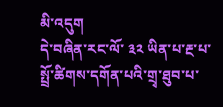མི་འདུག
དེ་བཞིན་རང་ལོ་ ༣༢ ཡིན་པ་རྔ་པ་སྤྲོ་ཚིགས་དགོན་པའི་གྲྭ་ཐུབ་པ་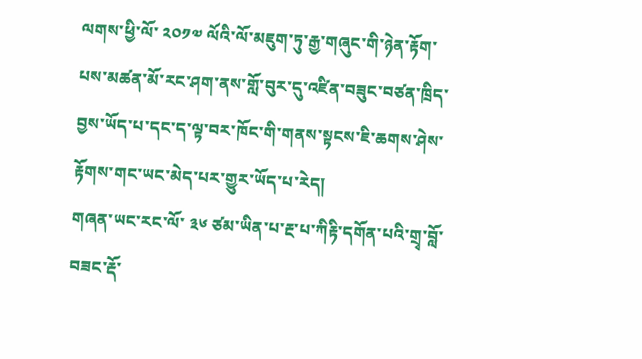ལགས་ཕྱི་ལོ་ ༢༠༡༧ ལོའི་ལོ་མཇུག་ཏུ་རྒྱ་གཞུང་གི་ཉེན་རྟོག་པས་མཚན་མོ་རང་ཤག་ནས་གློ་བུར་དུ་འཛིན་བཟུང་བཙན་ཁྲིད་བྱས་ཡོད་པ་དང་ད་ལྟ་བར་ཁོང་གི་གནས་སྟངས་ཇི་ཆགས་ཤེས་རྟོགས་གང་ཡང་མེད་པར་གྱུར་ཡོད་པ་རེད།
གཞན་ཡང་རང་ལོ་ ༣༦ ཙམ་ཡིན་པ་རྔ་པ་ཀིརྟི་དགོན་པའི་གྲྭ་བློ་བཟང་རྡོ་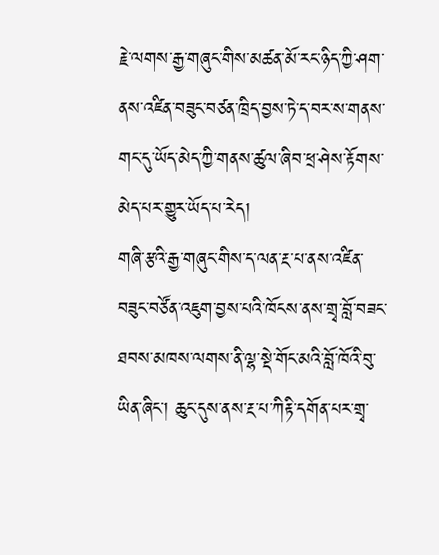རྗེ་ལགས་རྒྱ་གཞུང་གིས་མཚན་མོ་རང་ཉིད་ཀྱི་ཤག་ནས་འཛིན་བཟུང་བཙན་ཁྲིད་བྱས་ཏེ་ད་བར་ས་གནས་གང་དུ་ཡོད་མེད་ཀྱི་གནས་ཚུལ་ཞིབ་ཕྲ་ཤེས་རྟོགས་མེད་པར་གྱུར་ཡོད་པ་རེད།
གཞི་རྩའི་རྒྱ་གཞུང་གིས་ད་ལན་རྔ་པ་ནས་འཛིན་བཟུང་བཙོན་འཇུག་བྱས་པའི་ཁོངས་ནས་གྲྭ་བློ་བཟང་ཐབས་མཁས་ལགས་ནི་ལྷ་སྡེ་གོང་མའི་བློ་ཁོའི་བུ་ཡིན་ཞིང་། ཆུང་དུས་ནས་རྔ་པ་ཀིརྟི་དགོན་པར་གྲྭ་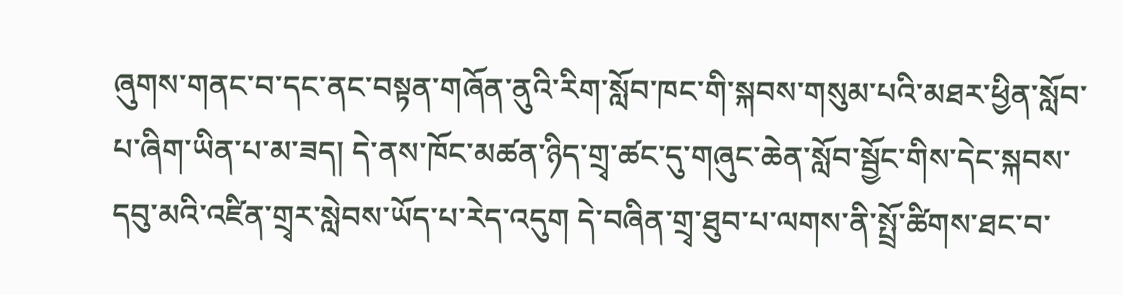ཞུགས་གནང་བ་དང་ནང་བསྟན་གཞོན་ནུའི་རིག་སློབ་ཁང་གི་སྐབས་གསུམ་པའི་མཐར་ཕྱིན་སློབ་པ་ཞིག་ཡིན་པ་མ་ཟད། དེ་ནས་ཁོང་མཚན་ཉིད་གྲྭ་ཚང་དུ་གཞུང་ཆེན་སློབ་སྦྱོང་གིས་དེང་སྐབས་དབུ་མའི་འཛིན་གྲྭར་སླེབས་ཡོད་པ་རེད་འདུག དེ་བཞིན་གྲྭ་ཐུབ་པ་ལགས་ནི་སྤྲོ་ཚིགས་ཐང་བ་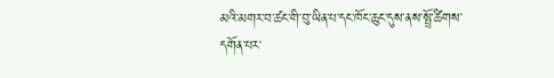མའི་མགར་བ་ཚང་གི་བུ་ཡིན་པ་དང་ཁོང་ཆུང་དུས་ནས་སྤྲོ་ཚིགས་དགོན་པར་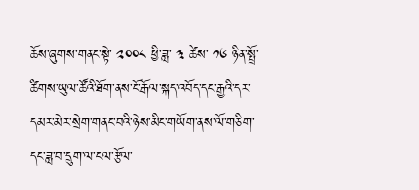ཆོས་ཞུགས་གནང་སྟེ་ ༢༠༠༨ ཕྱི་ཟླ་ ༣ ཚེས་ ༡༦ ཉིན་སྤྲོ་ཚིགས་ཡུལ་ཚོའི་ཐོག་ནས་ངོ་རྒོལ་སྐད་འབོད་དང་རྒྱའི་དར་དམར་མེར་སྲེག་གནང་བའི་ཉེས་མིང་གཡོག་ནས་ལོ་གཅིག་དང་ཟླ་བ་དྲུག་ལ་ངལ་རྩོལ་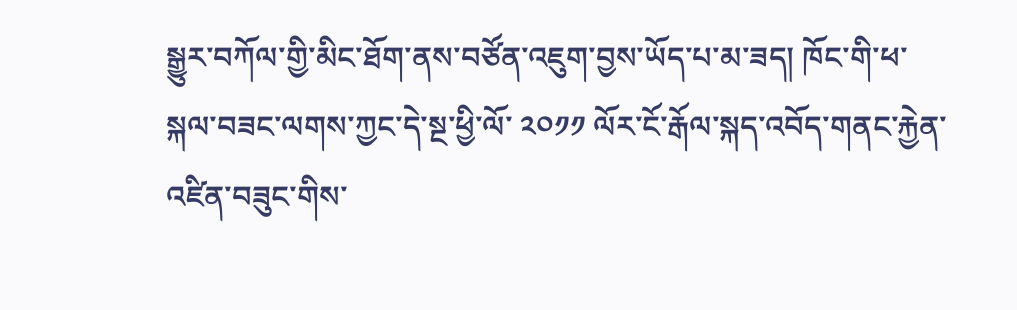སྒྱུར་བཀོལ་གྱི་མིང་ཐོག་ནས་བཙོན་འཇུག་བྱས་ཡོད་པ་མ་ཟད། ཁོང་གི་ཕ་སྐལ་བཟང་ལགས་ཀྱང་དེ་སྔ་ཕྱི་ལོ་ ༢༠༡༡ ལོར་ངོ་རྒོལ་སྐད་འབོད་གནང་རྐྱེན་འཛིན་བཟུང་གིས་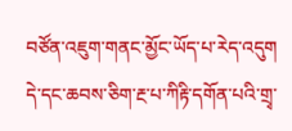བཙོན་འཇུག་གནང་མྱོང་ཡོད་པ་རེད་འདུག
དེ་དང་ཆབས་ཅིག་རྔ་པ་ཀིརྟི་དགོན་པའི་གྲྭ་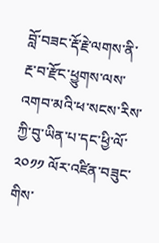བློ་བཟང་རྡོ་རྗེ་ལགས་ནི་རྔ་བ་རྫོང་ཕྱུགས་ལས་འགབ་མའི་ཕ་སངས་རིས་ཀྱི་བུ་ཡིན་པ་དང་ཕྱི་ལོ་ ༢༠༡༡ ལོར་འཛིན་བཟུང་གིས་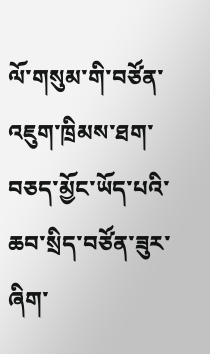ལོ་གསུམ་གི་བཙོན་འཇུག་ཁྲིམས་ཐག་བཅད་མྱོང་ཡོད་པའི་ཆབ་སྲིད་བཙོན་ཟུར་ཞིག་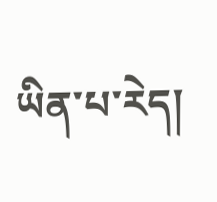ཡིན་པ་རེད།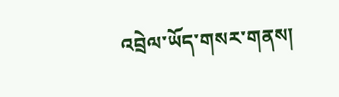འབྲེལ་ཡོད་གསར་གནས།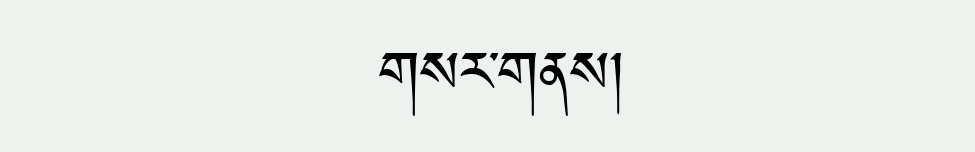གསར་གནས།